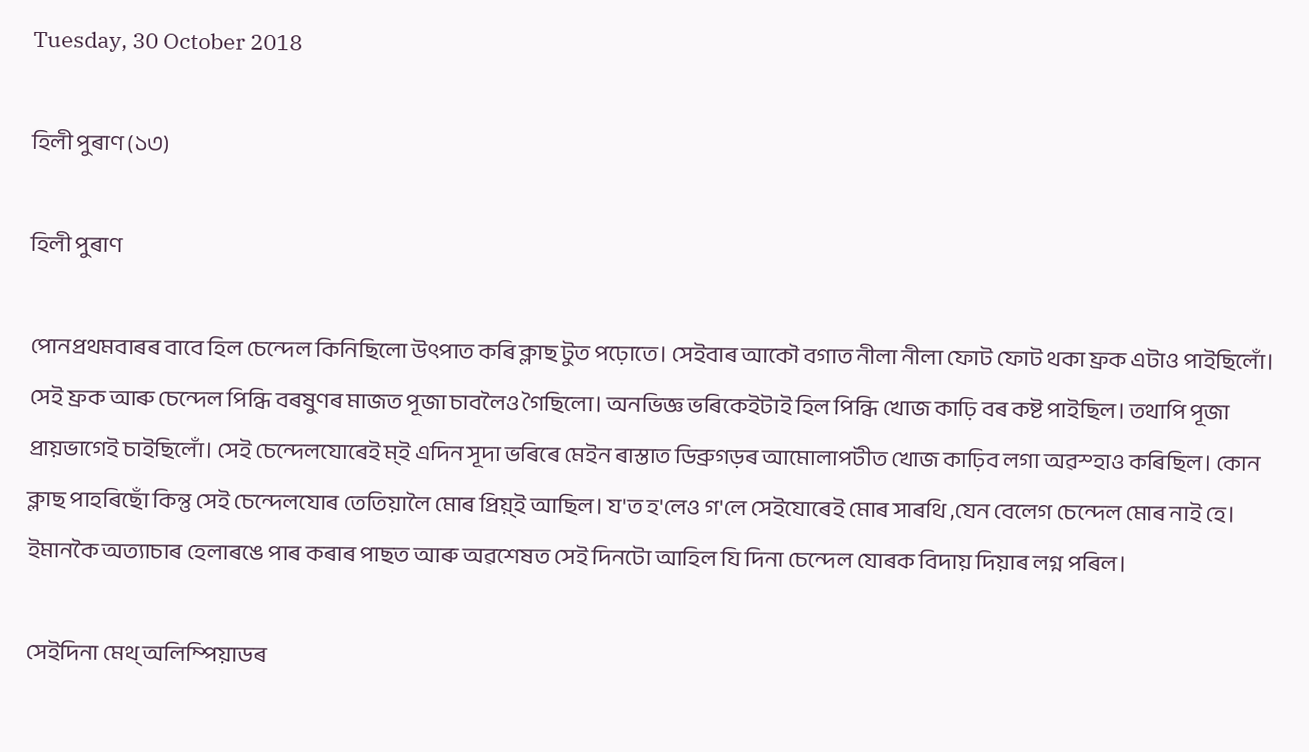Tuesday, 30 October 2018

হিলী পুৰাণ (১৩)

হিলী পুৰাণ

পোনপ্ৰথমবাৰৰ বাবে হিল চেন্দেল কিনিছিলো উৎপাত কৰি ক্লাছ টুত পঢ়োতে। সেইবাৰ আকৌ বগাত নীলা নীলা ফোট ফোট থকা ফ্ৰক এটাও পাইছিলোঁ। সেই ফ্ৰক আৰু চেন্দেল পিন্ধি বৰষুণৰ মাজত পূজা চাবলৈও গৈছিলো। অনভিজ্ঞ ভৰিকেইটাই হিল পিন্ধি খোজ কাঢ়ি বৰ কষ্ট পাইছিল। তথাপি পূজা প্ৰায়ভাগেই চাইছিলোঁ। সেই চেন্দেলযোৰেই ম্ই এদিন সূদা ভৰিৰে মেইন ৰাস্তাত ডিব্ৰুগড়ৰ আমোলাপটীত খোজ কাঢ়িব লগা অৱস্হাও কৰিছিল। কোন ক্লাছ পাহৰিছোঁ কিন্তু সেই চেন্দেলযোৰ তেতিয়ালৈ মোৰ প্ৰিয়্ই আছিল। য'ত হ'লেও গ'লে সেইযোৰেই মোৰ সাৰথি ,যেন বেলেগ চেন্দেল মোৰ নাই হে। ইমানকৈ অত্যাচাৰ হেলাৰঙে পাৰ কৰাৰ পাছত আৰু অৱশেষত সেই দিনটো আহিল যি দিনা চেন্দেল যোৰক বিদায় দিয়াৰ লগ্ন পৰিল।

সেইদিনা মেথ্ অলিম্পিয়াডৰ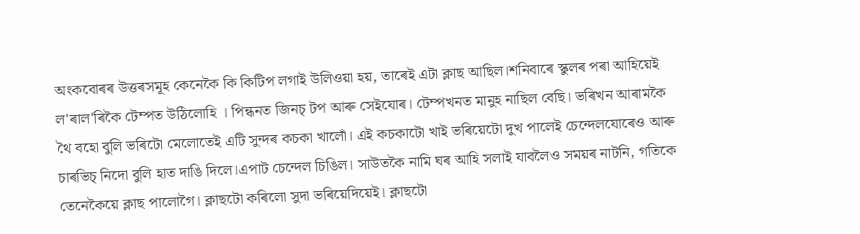অংকবোৰৰ উত্তৰসমূহ কেনেকৈ কি কিটিপ লগাই উলিওয়া হয়, তাৰেই এটা ক্লাছ আছিল।শনিবাৰে স্কুলৰ পৰা আহিয়েই ল'ৰাল'ৰিকৈ টেম্পত উঠিলোহি । পিন্ধনত জিনচ্ টপ আৰু সেইযোৰ। টেম্পখনত মানুহ নাছিল বেছি। ভৰিখন আৰামকৈ থৈ বহো বুলি ভৰিটো মেলোতেই এটি সুন্দৰ কচকা খালোঁ। এই কচকাটো খাই ভৰিয়েটো দুখ পালেই চেন্দেলযোৰেও আৰু চাৰভিচ্ নিদো বুলি হাত দাঙি দিলে।এপাট চেন্দেল চিঙিল। সাউতকৈ নামি ঘৰ আহি সলাই যাবলৈও সময়ৰ নাটনি, গতিকে তেনেকৈয়ে ক্লাছ পালোগৈ। ক্লাছটো কৰিলো সুদা ভৰিয়েদিয়েই। ক্লাছটো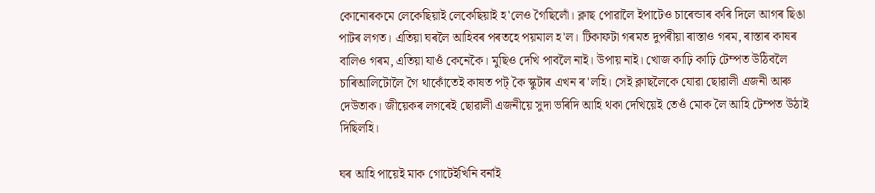কোনোৰকমে লেকেছিয়াই লেকেছিয়াই হ'লেও গৈছিলোঁ। ক্লাছ পোৱালৈ ইপাটেও চাৰেন্ডাৰ কৰি দিলে আগৰ ছিঙা পাটৰ লগত। এতিয়া ঘৰলৈ আহিবৰ পৰতহে পয়মাল হ'ল। টিকাফটা গৰমত দুপৰীয়া ৰাস্তাও গৰম, ৰাস্তাৰ কাষৰ বালিও গৰম, এতিয়া যাওঁ কেনেকৈ। মুছিও দেখি পাবলৈ নাই। উপায় নাই। খোজ কাঢ়ি কাঢ়ি টেম্পত উঠিবলৈ চাৰিআলিটোলৈ গৈ থাকোঁতেই কাষত পট্ কৈ স্কুটাৰ এখন ৰ'লহি। সেই ক্লাছলৈকে যোৱা ছোৱালী এজনী আৰু দেউতাক। জীয়েকৰ লগৰেই ছোৱালী এজনীয়ে সুদা ভৰিদি আহি থকা দেখিয়েই তেওঁ মোক লৈ আহি টেম্পত উঠাই দিছিলহি।

ঘৰ আহি পায়েই মাক গোটেইখিনি বৰ্নাই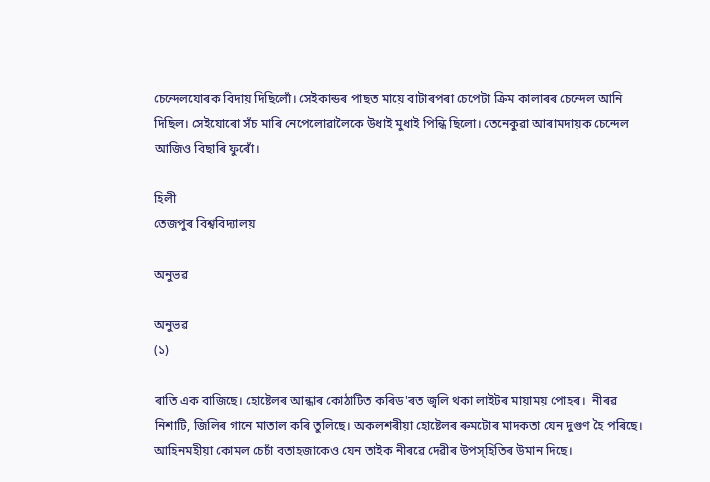চেন্দেলযোৰক বিদায় দিছিলোঁ। সেইকান্ডৰ পাছত মায়ে বাটাৰপৰা চেপেটা ক্ৰিম কালাৰৰ চেন্দেল আনি দিছিল। সেইযোৰো সঁচ মাৰি নেপেলোৱালৈকে উধাই মুধাই পিন্ধি ছিলো। তেনেকুৱা আৰামদায়ক চেন্দেল আজিও বিছাৰি ফুৰোঁ।

হিলী
তেজপুৰ বিশ্ৱবিদ্যালয়

অনুভৱ

অনুভৱ
(১)

ৰাতি এক বাজিছে। হোষ্টেলৰ আন্ধাৰ কোঠাটিত কৰিড'ৰত জ্বলি থকা লাইটৰ মায়াময় পোহৰ।  নীৰৱ নিশাটি, জিলিৰ গানে মাতাল কৰি তুলিছে। অকলশৰীয়া হোষ্টেলৰ ৰুমটোৰ মাদকতা যেন দুগুণ হৈ পৰিছে। আহিনমহীয়া কোমল চেচাঁ বতাহজাকেও যেন তাইক নীৰৱে দেৱীৰ উপস্হিতিৰ উমান দিছে।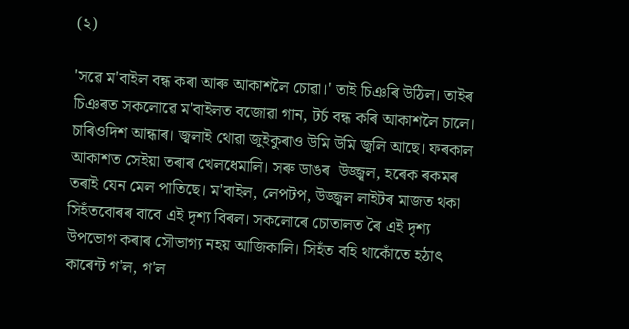(২)

'সৱে ম'বাইল বন্ধ কৰা আৰু আকাশলৈ চোৱা।' তাই চিঞৰি উঠিল। তাইৰ চিঞৰত সকলোৱে ম'বাইলত বজোৱা গান, টৰ্চ বন্ধ কৰি আকাশলৈ চালে। চাৰিওদিশ আন্ধাৰ। জ্বলাই থোৱা জুইকুৰাও উমি উমি জ্বলি আছে। ফৰকাল আকাশত সেইয়া তৰাৰ খেলধেমালি। সৰু ডাঙৰ  উজ্জ্বল, হৰেক ৰকমৰ তৰাই যেন মেল পাতিছে। ম'বাইল, লেপটপ, উজ্জ্বল লাইটৰ মাজত থকা সিহঁতবোৰৰ বাবে এই দৃশ্য বিৰল। সকলোৰে চোতালত ৰৈ এই দৃশ্য উপভোগ কৰাৰ সৌভাগ্য নহয় আজিকালি। সিহঁত বহি থাকোঁতে হঠাৎ কাৰেন্ট গ'ল, গ'ল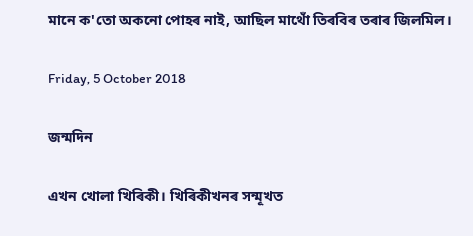মানে ক'তো অকনো পোহৰ নাই, আছিল মাথোঁ তিৰবিৰ তৰাৰ জিলমিল।

Friday, 5 October 2018

জন্মদিন

এখন খোলা খিৰিকী। খিৰিকীখনৰ সন্মূখত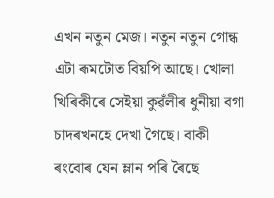এখন নতুন মেজ। নতুন নতুন গোন্ধ এটা ৰূমটোত বিয়পি আছে। খোলা খিৰিকীৰে সেইয়া কুৱঁলীৰ ধুনীয়া বগা চাদৰখনহে দেখা গৈছে। বাকী ৰংবোৰ যেন ম্লান পৰি ৰৈছে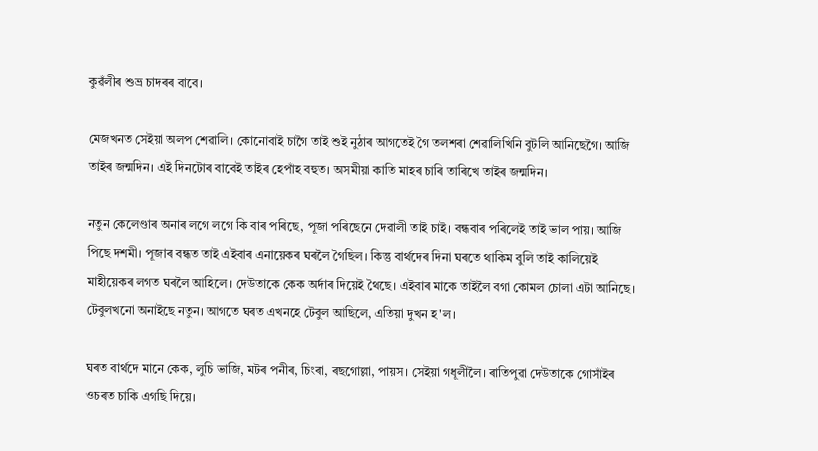কুৱঁলীৰ শুভ্ৰ চাদৰৰ বাবে।

মেজখনত সেইয়া অলপ শেৱালি। কোনোবাই চাগৈ তাই শুই নুঠাৰ আগতেই গৈ তলশৰা শেৱালিখিনি বুটলি আনিছেগৈ। আজি তাইৰ জন্মদিন। এই দিনটোৰ বাবেই তাইৰ হেপাঁহ বহুত। অসমীয়া কাতি মাহৰ চাৰি তাৰিখে তাইৰ জন্মদিন।

নতুন কেলেণ্ডাৰ অনাৰ লগে লগে কি বাৰ পৰিছে, পূজা পৰিছেনে দেৱালী তাই চাই। বন্ধবাৰ পৰিলেই তাই ভাল পায়। আজি পিছে দশমী। পূজাৰ বন্ধত তাই এইবাৰ এনায়েকৰ ঘৰলৈ গৈছিল। কিন্তু বাৰ্থদেৰ দিনা ঘৰতে থাকিম বুলি তাই কালিয়েই মাহীয়েকৰ লগত ঘৰলৈ আহিলে। দেউতাকে কেক অৰ্দাৰ দিয়েই থৈছে। এইবাৰ মাকে তাইলৈ বগা কোমল চোলা এটা আনিছে। টেবুলখনো অনাইছে নতুন। আগতে ঘৰত এখনহে টেবুল আছিলে, এতিয়া দুখন হ'ল।

ঘৰত বাৰ্থদে মানে কেক, লুচি ভাজি, মটৰ পনীৰ, চিংৰা, ৰছগোল্লা, পায়স। সেইয়া গধূলীলৈ। ৰাতিপুৱা দেউতাকে গোসাঁইৰ ওচৰত চাকি এগছি দিয়ে।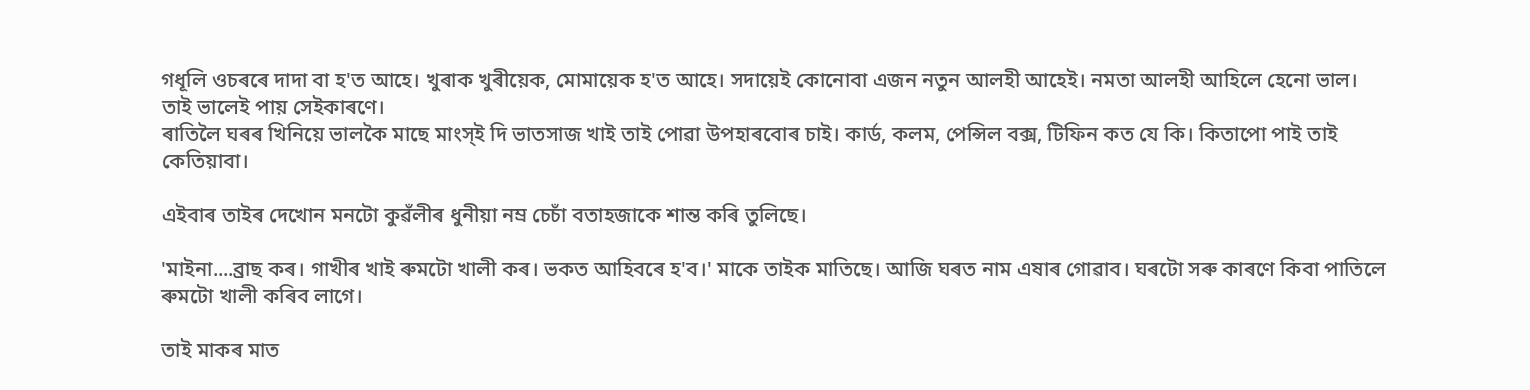গধূলি ওচৰৰে দাদা বা হ'ত আহে। খুৰাক খুৰীয়েক, মোমায়েক হ'ত আহে। সদায়েই কোনোবা এজন নতুন আলহী আহেই। নমতা আলহী আহিলে হেনো ভাল। তাই ভালেই পায় সেইকাৰণে।
ৰাতিলৈ ঘৰৰ খিনিয়ে ভালকৈ মাছে মাংস্ই দি ভাতসাজ খাই তাই পোৱা উপহাৰবোৰ চাই। কাৰ্ড, কলম, পেন্সিল বক্স, টিফিন কত যে কি। কিতাপো পাই তাই কেতিয়াবা।

এইবাৰ তাইৰ দেখোন মনটো কুৱঁলীৰ ধুনীয়া নম্ৰ চেচাঁ বতাহজাকে শান্ত কৰি তুলিছে।

'মাইনা....ব্ৰাছ কৰ। গাখীৰ খাই ৰুমটো খালী কৰ। ভকত আহিবৰে হ'ব।' মাকে তাইক মাতিছে। আজি ঘৰত নাম এষাৰ গোৱাব। ঘৰটো সৰু কাৰণে কিবা পাতিলে ৰুমটো খালী কৰিব লাগে।

তাই মাকৰ মাত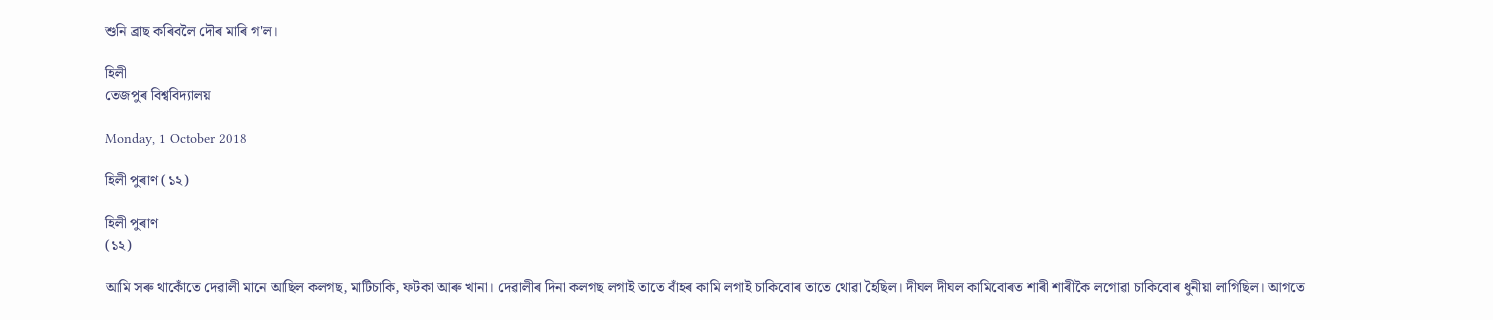শুনি ব্ৰাছ কৰিবলৈ দৌৰ মাৰি গ'ল।

হিলী
তেজপুৰ বিশ্ৱবিদ্যালয়

Monday, 1 October 2018

হিলী পুৰাণ (১২)

হিলী পুৰাণ
(১২)

আমি সৰু থাকোঁতে দেৱালী মানে আছিল কলগছ, মাটিচাকি, ফটকা আৰু খানা। দেৱালীৰ দিনা কলগছ লগাই তাতে বাঁহৰ কামি লগাই চাকিবোৰ তাতে থোৱা হৈছিল। দীঘল দীঘল কামিবোৰত শাৰী শাৰীকৈ লগোৱা চাকিবোৰ ধুনীয়া লাগিছিল। আগতে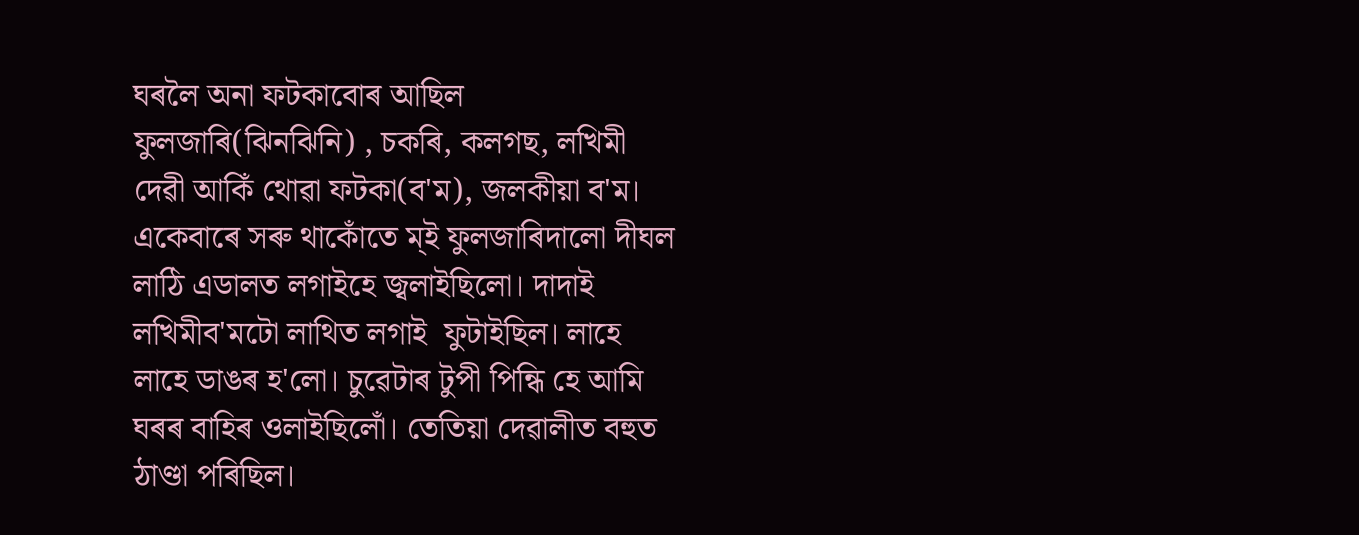ঘৰলৈ অনা ফটকাবোৰ আছিল ফুলজাৰি(ঝিনঝিনি) , চকৰি, কলগছ, লখিমী দেৱী আকিঁ থোৱা ফটকা(ব'ম), জলকীয়া ব'ম। একেবাৰে সৰু থাকোঁতে ম্ই ফুলজাৰিদালো দীঘল লাঠি এডালত লগাইহে জ্বলাইছিলো। দাদাই লখিমীব'মটো লাথিত লগাই  ফুটাইছিল। লাহে লাহে ডাঙৰ হ'লো। চুৱেটাৰ টুপী পিন্ধি হে আমি ঘৰৰ বাহিৰ ওলাইছিলোঁ। তেতিয়া দেৱালীত বহুত ঠাণ্ডা পৰিছিল।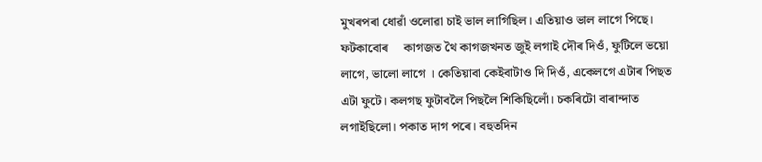মুখৰপৰা ধোৱাঁ ওলোৱা চাই ভাল লাগিছিল। এতিয়াও ভাল লাগে পিছে। ফটকাবোৰ     কাগজত থৈ কাগজখনত জুই লগাই দৌৰ দিওঁ, ফুটিলে ভয়ো লাগে, ভালো লাগে । কেতিয়াবা কেইবাটাও দি দিওঁ, একেলগে এটাৰ পিছত এটা ফুটে। কলগছ ফুটাবলৈ পিছলৈ শিকিছিলোঁ। চকৰিটো বাৰান্দাত লগাইছিলো। পকাত দাগ পৰে। বহুতদিন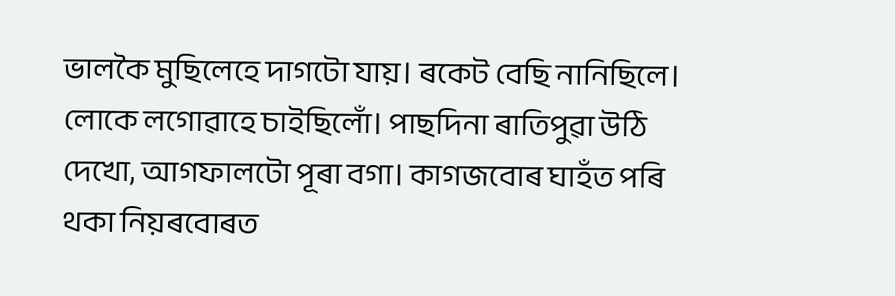ভালকৈ মুছিলেহে দাগটো যায়। ৰকেট বেছি নানিছিলে। লোকে লগোৱাহে চাইছিলোঁ। পাছদিনা ৰাতিপুৱা উঠি দেখো, আগফালটো পূৰা বগা। কাগজবোৰ ঘাহঁত পৰি থকা নিয়ৰবোৰত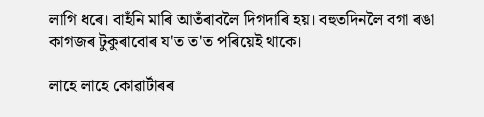লাগি ধৰে। বাহঁনি মাৰি আতঁৰাবলৈ দিগদাৰি হয়। বহুতদিনলৈ বগা ৰঙা কাগজৰ টুকুৰাবোৰ য'ত ত'ত পৰিয়েই থাকে।

লাহে লাহে কোৱাৰ্টাৰৰ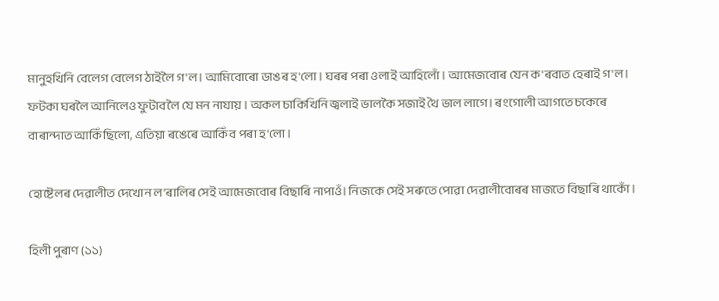মানুহখিনি বেলেগ বেলেগ ঠাইলৈ গ'ল। আমিবোৰো ডাঙৰ হ'লো। ঘৰৰ পৰা ওলাই আহিলোঁ। আমেজবোৰ যেন ক'ৰবাত হেৰাই গ'ল। ফটকা ঘৰলৈ আনিলেও ফুটাবলৈ যে মন নাযায় । অকল চাকিখিনি জ্বলাই ভালকৈ সজাই থৈ ভাল লাগে। ৰংগোলী আগতে চকেৰে বাৰান্দাত আকিঁছিলো, এতিয়া ৰঙেৰে আকিঁব পৰা হ'লো।

হোষ্টেলৰ দেৱালীত দেখোন ল'ৰালিৰ সেই আমেজবোৰ বিছাৰি নাপাওঁ। নিজকে সেই সৰুতে পোৱা দেৱালীবোৰৰ মাজতে বিছাৰি থাকোঁ।

হিলী পুৰাণ (১১)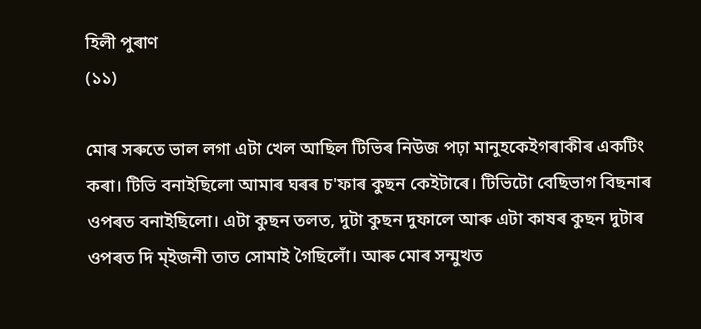হিলী পুৰাণ
(১১)

মোৰ সৰুতে ভাল লগা এটা খেল আছিল টিভিৰ নিউজ পঢ়া মানুহকেইগৰাকীৰ একটিং কৰা। টিভি বনাইছিলো আমাৰ ঘৰৰ চ'ফাৰ কুছন কেইটাৰে। টিভিটো বেছিভাগ বিছনাৰ ওপৰত বনাইছিলো। এটা কুছন তলত, দুটা কুছন দুফালে আৰু এটা কাষৰ কুছন দুটাৰ ওপৰত দি ম্ইজনী তাত সোমাই গৈছিলোঁ। আৰু মোৰ সন্মুখত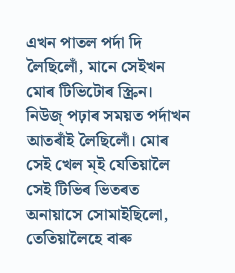এখন পাতল পৰ্দা দি লৈছিলোঁ, মানে সেইখন মোৰ টিভিটোৰ স্ক্ৰিন। নিউজ্ পঢ়াৰ সময়ত পৰ্দাখন আতৰাঁই লৈছিলোঁ। মোৰ সেই খেল ম্ই যেতিয়ালৈ সেই টিভিৰ ভিতৰত অনায়াসে সোমাইছিলো, তেতিয়ালৈহে বাৰু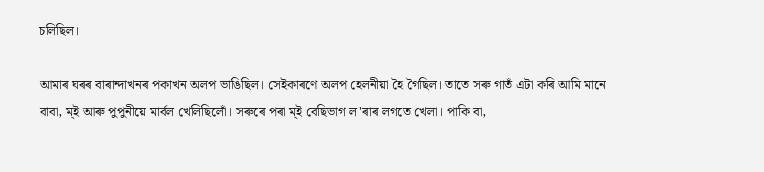চলিছিল।

আমাৰ ঘৰৰ বাৰান্দাখনৰ পকাখন অলপ ভাঙিছিল। সেইকাৰণে অলপ হেলনীয়া হৈ গৈছিল। তাতে সৰু গাতঁ এটা কৰি আমি মানে বাবা, ম্ই আৰু পুপুনীয়ে মাৰ্বল খেলিছিলোঁ। সৰুৰে পৰা ম্ই বেছিভাগ ল'ৰাৰ লগতে খেলা। পাকি বা,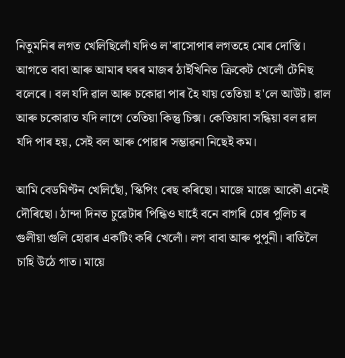নিতুমনিৰ লগত খেলিছিলোঁ যদিও ল'ৰাসোপাৰ লগতহে মোৰ দোস্তি। আগতে বাবা আৰু আমাৰ ঘৰৰ মাজৰ ঠাইখিনিত ক্ৰিকেট খেলোঁ টেনিছ বলেৰে। বল যদি ৱাল আৰু চকোৱা পাৰ হৈ যায় তেতিয়া হ'লে আউট। ৱাল আৰু চকোৱাত যদি লাগে তেতিয়া কিন্তু চিক্স। কেতিয়াবা সন্ধিয়া বল ৱাল যদি পাৰ হয়, সেই বল আৰু পোৱাৰ সম্ভাৱনা নিছেই কম।

আমি বেডমিণ্টন খেলিছোঁ, স্কিপিং ৰেছ কৰিছো। মাজে মাজে আকৌ এনেই দৌৰিছো। ঠান্দা দিনত চুৱেটাৰ পিন্ধিও ঘাহেঁ বনে বাগৰি চোৰ পুলিচ ৰ গুলীয়া গুলি হোৱাৰ একটিং কৰি খেলোঁ। লগ বাবা আৰু পুপুনী। ৰাতিলৈ চাহি উঠে গাত। মায়ে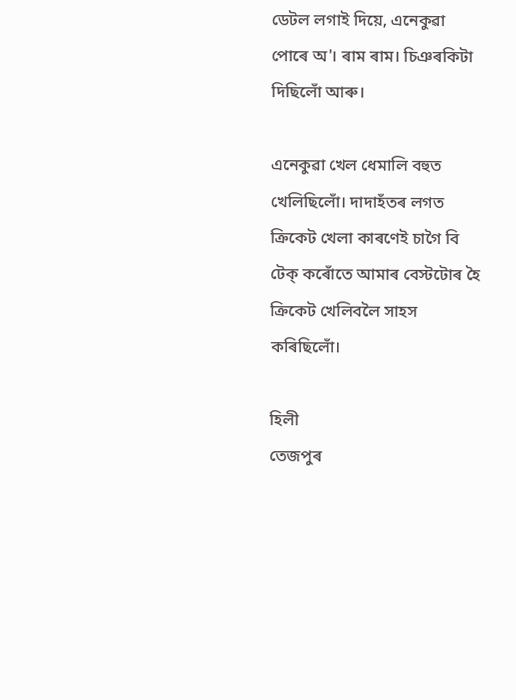ডেটল লগাই দিয়ে, এনেকুৱা পোৰে অ'। ৰাম ৰাম। চিঞৰকিটা দিছিলোঁ আৰু।

এনেকুৱা খেল ধেমালি বহুত খেলিছিলোঁ। দাদাহঁতৰ লগত ক্ৰিকেট খেলা কাৰণেই চাগৈ বি টেক্ কৰোঁতে আমাৰ বেস্টটোৰ হৈ ক্ৰিকেট খেলিবলৈ সাহস কৰিছিলোঁ।

হিলী
তেজপুৰ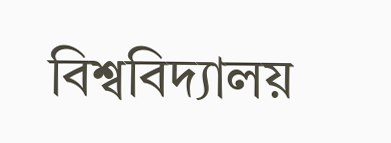বিশ্ৱবিদ্যালয়